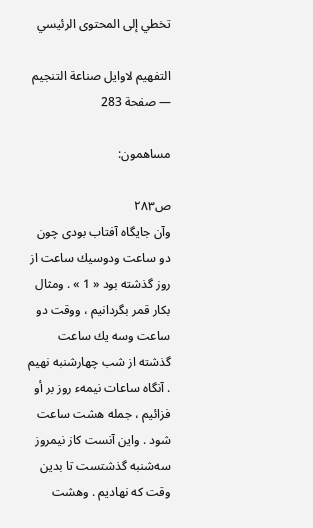تخطي إلى المحتوى الرئيسي

التفهيم لاوايل صناعة التنجيم — صفحة 283

مساهمون:

ص٢٨٣
وآن جايگاه آفتاب بودى چون دو ساعت ودوسيك ساعت از روز گذشته بود « 1 » . ومثال بكار قمر بگردانيم ، ووقت دو ساعت وسه يك ساعت گذشته از شب چهارشنبه نهيم . آنگاه ساعات نيمهء روز بر أو فزائيم ، جمله هشت ساعت شود . واين آنست كاز نيمروز سه‌شنبه گذشتست تا بدين وقت كه نهاديم . وهشت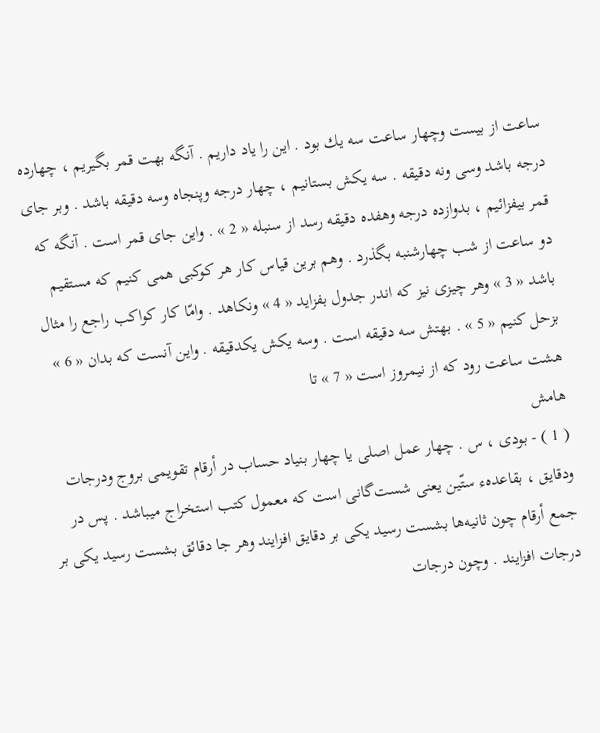ساعت از بيست وچهار ساعت سه يك بود . اين را ياد داريم . آنگه بهت قمر بگيريم ، چهارده درجه باشد وسى ونه دقيقه . سه يكش بستانيم ، چهار درجه وپنجاه وسه دقيقه باشد . وبر جاى قمر بيفزائيم ، بدوازده درجه وهفده دقيقه رسد از سنبله « 2 » . واين جاى قمر است . آنگه كه دو ساعت از شب چهارشنبه بگذرد . وهم برين قياس كار هر كوكبى همى كنيم كه مستقيم باشد « 3 » وهر چيزى نيز كه اندر جدول بفزايد « 4 » ونكاهد . وامّا كار كواكب راجع را مثال بزحل كنيم « 5 » . بهتش سه دقيقه است . وسه يكش يكدقيقه . واين آنست كه بدان « 6 » هشت ساعت رود كه از نيمروز است « 7 » تا
هامش
( 1 ) - بودى ، س . چهار عمل اصلى يا چهار بنياد حساب در أرقام تقويمى بروج ودرجات ودقايق ، بقاعدهء ستّين يعنى شست‌گانى است كه معمول كتب استخراج ميباشد . پس در جمع أرقام چون ثانيه‌ها بشست رسيد يكى بر دقايق افزايند وهر جا دقائق بشست رسيد يكى بر درجات افزايند . وچون درجات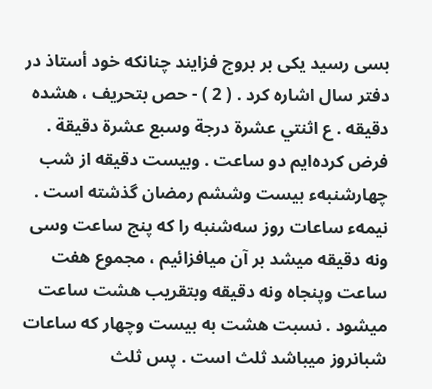بسى رسيد يكى بر بروج فزايند چنانكه خود أستاذ در دفتر سال اشاره كرد . ( 2 ) - حص بتحريف ، هشده دقيقه . ع اثنتي عشرة درجة وسبع عشرة دقيقة . فرض كرده‌ايم دو ساعت . وبيست دقيقه از شب چهارشنبهء بيست وششم رمضان گذشته است . نيمهء ساعات روز سه‌شنبه را كه پنج ساعت وسى ونه دقيقه ميشد بر آن ميافزائيم ، مجموع هفت ساعت وپنجاه ونه دقيقه وبتقريب هشت ساعت ميشود . نسبت هشت به بيست وچهار كه ساعات شبانروز ميباشد ثلث است . پس ثلث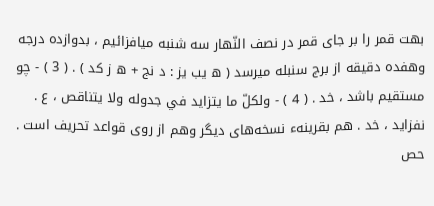بهت قمر را بر جاى قمر در نصف النّهار سه شنبه ميافزائيم ، بدوازده درجه وهفده دقيقه از برج سنبله ميرسد ( ه يب يز : د نج + ه ز كد ) . ( 3 ) - چو مستقيم باشد ، خد . ( 4 ) - ولكلّ ما يتزايد في جدوله ولا يتناقص ، ع . نفزايد ، خد . هم بقرينهء نسخه‌هاى ديگر وهم از روى قواعد تحريف است . حص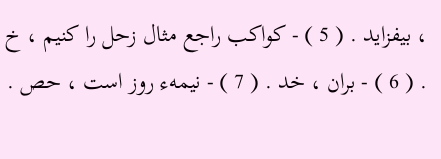، بيفزايد . ( 5 ) - كواكب راجع مثال زحل را كنيم ، خ . ( 6 ) - بران ، خد . ( 7 ) - نيمهء روز است ، حص .